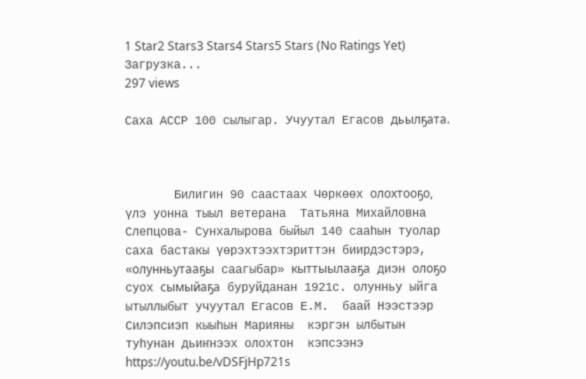1 Star2 Stars3 Stars4 Stars5 Stars (No Ratings Yet)
Загрузка...
297 views

Саха АССР 100 сылыгар. Учуутал Егасов дьылҕата.



       Билигин 90 саастаах Чөркөөх олохтооҕо, үлэ уонна тыыл ветерана  Татьяна Михайловна Слепцова- Сунхалырова быйыл 140 сааһын туолар саха бастакы үөрэхтээхтэриттэн биирдэстэрэ, «олунньутааҕы саагыбар» кыттыылааҕа диэн олоҕо суох сымыйаҕа буруйданан 1921с. олунньу ыйга  ытыллыбыт учуутал Егасов Е.М.  баай Нээстээр Силэпсиэп кыыһын Марияны  кэргэн ылбытын туһунан дьиҥнээх олохтон  кэпсээнэ https://youtu.be/vDSFjHp721s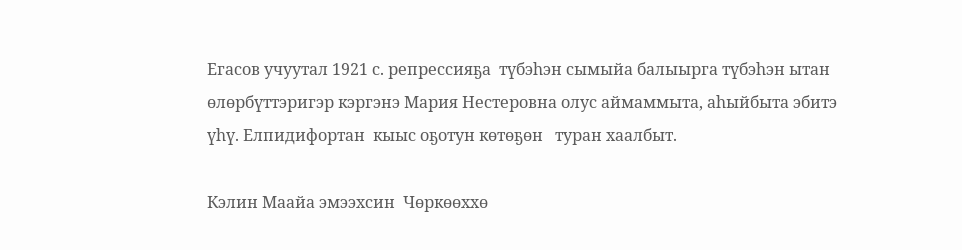Егасов учуутал 1921 с. репрессияҕа  түбэһэн сымыйа балыырга түбэһэн ытан өлөрбүттэригэр кэргэнэ Мария Нестеровна олус аймаммыта, аһыйбыта эбитэ үһү. Елпидифортан  кыыс оҕотун көтөҕөн   туран хаалбыт.

Кэлин Маайа эмээхсин  Чөркөөххө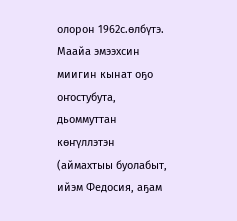олорон 1962с.өлбүтэ. Маайа эмээхсин миигин кынат оҕо оҥостубута, дьоммуттан көҥүллэтэн (аймахтыы буолабыт, ийэм Федосия, аҕам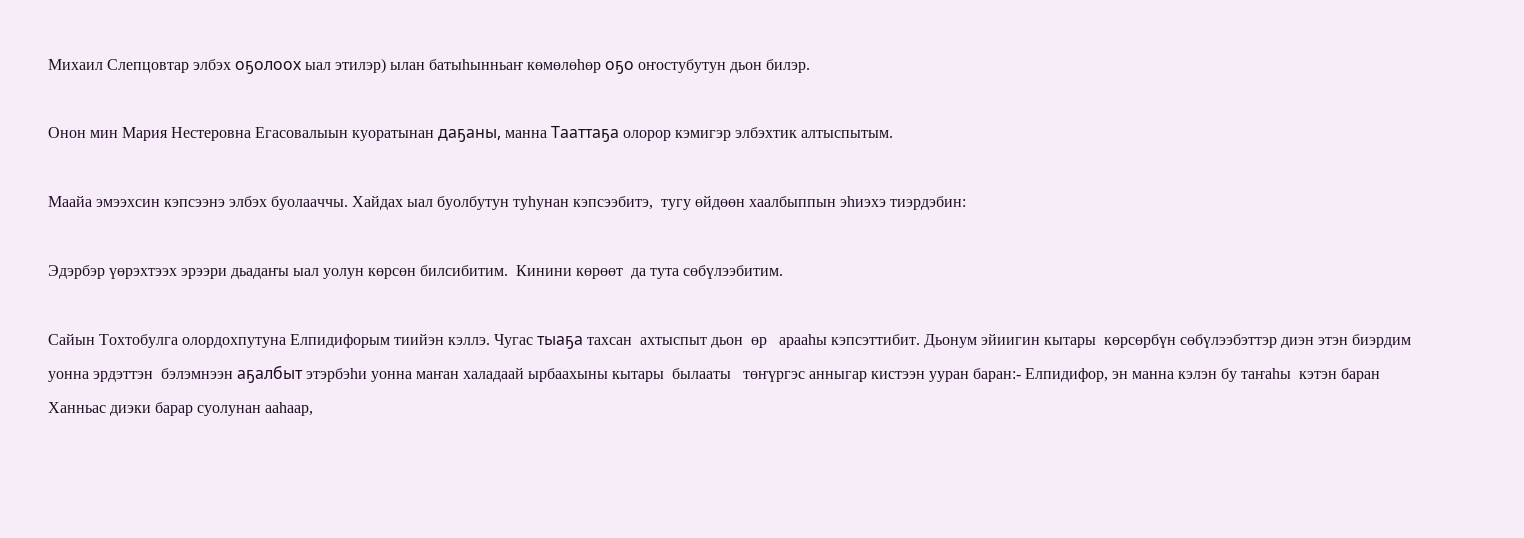Михаил Слепцовтар элбэх оҕолоох ыал этилэр) ылан батыһынньаҥ көмөлөһөр оҕо оҥостубутун дьон билэр.

Онон мин Мария Нестеровна Егасовалыын куоратынан даҕаны, манна Тааттаҕа олорор кэмигэр элбэхтик алтыспытым.

Маайа эмээхсин кэпсээнэ элбэх буолааччы. Хайдах ыал буолбутун туһунан кэпсээбитэ,  тугу өйдөөн хаалбыппын эһиэхэ тиэрдэбин:

Эдэрбэр үөрэхтээх эрээри дьадаҥы ыал уолун көрсөн билсибитим.  Кинини көрөөт  да тута сөбүлээбитим.

Сайын Тохтобулга олордохпутуна Елпидифорым тиийэн кэллэ. Чугас тыаҕа тахсан  ахтыспыт дьон  өр   арааһы кэпсэттибит. Дьонум эйиигин кытары  көрсөрбүн сөбүлээбэттэр диэн этэн биэрдим уонна эрдэттэн  бэлэмнээн аҕалбыт этэрбэһи уонна маҥан халадаай ырбаахыны кытары  былааты   төҥүргэс анныгар кистээн ууран баран:- Елпидифор, эн манна кэлэн бу таҥаһы  кэтэн баран  Ханньас диэки барар суолунан ааһаар,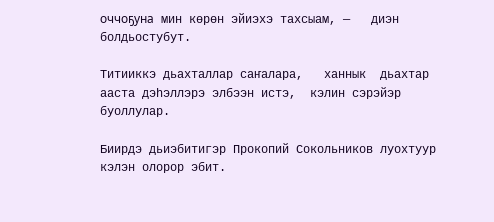оччоҕуна мин көрөн эйиэхэ тахсыам, —   диэн болдьостубут.

Титииккэ дьахталлар саҥалара,   ханнык  дьахтар ааста дэһэллэрэ элбээн истэ,  кэлин сэрэйэр буоллулар.

Биирдэ дьиэбитигэр Прокопий Сокольников луохтуур кэлэн олорор эбит.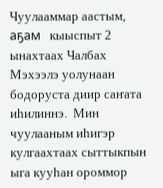Чуулааммар аастым,   аҕам   кыыспыт 2 ынахтаах Чалбах Мэхээлэ уолунаан бодоруста диир саҥата иһилиннэ.  Мин чуулааным иһигэр  кулгаахтаах сыттыкпын ыга кууһан ороммор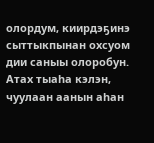олордум, киирдэҕинэ сыттыкпынан охсуом дии саныы олоробун. Атах тыаһа кэлэн,  чуулаан аанын аһан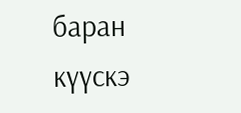баран күүскэ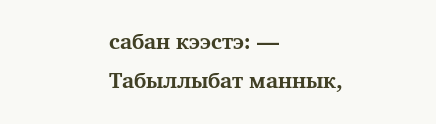сабан кээстэ: — Табыллыбат маннык,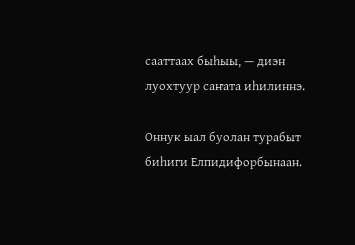сааттаах быһыы, — диэн луохтуур саҥата иһилиннэ.

Оннук ыал буолан турабыт биһиги Елпидифорбынаан.